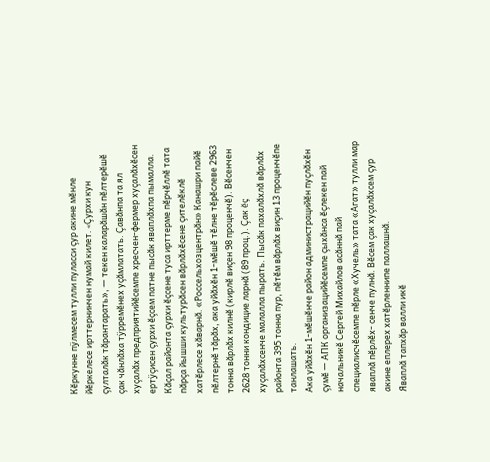Кĕркунне пÿлмесем тулли пуласси çур акине мĕнле йĕркелесе ирттернинчен нумай килет. «Çурхи кун çулталăк тăрантарать», — текен каларăшăн пĕлтерĕшĕ çак чăнлăха тÿрремĕнех уçăмлатать. Çавăнпа та ял хуçалăх предприятийĕсемпе хресчен-фермер хуçалăхĕсен ертÿçисен çурхи ĕçсем патне пысăк яваплăхпа пымалла.
Кăçал районта çурхи ĕçсене туса ирттерме пĕрчĕллĕ тата пăрçа йышши культурăсен вăрлăхĕсене çителĕклĕ хатĕрлесе хăварнă. «Россельхозцентрăн» Канашри пайĕ пĕлтернĕ тăрăх, ака уйăхĕн 1-мĕшĕ тĕлне тĕрĕслеве 2963 тонна вăрлăх килнĕ (кирлĕ виçен 98 проценчĕ). Вĕсенчен 2628 тонни кондицие ларнă (89 проц.). Çак ĕç хуçалăхсенче малалла пырать. Пысăк пахалăхлă вăрлăх районта 395 тонна пур, пĕтĕм вăрлăх виçин 13 проценчĕпе танлашать.
Ака уйăхĕн 1-мĕшĕнче район администрацийĕн пуçлăхĕн çумĕ — АПК организацийĕсемпе çыхăнса ĕçлекен пай начальникĕ Сергей Михайлов асăннă пай специалисчĕсемпе пĕрле «Хучель» тата «Агат» тулли мар яваплă пĕрлĕх- сенче пулнă. Вĕсем çак хуçалăхсем çур акине еплерех хатĕрленнипе паллашнă.
Яваплă тапхăр валли икĕ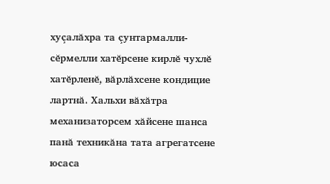хуçалăхра та çунтармалли-сĕрмелли хатĕрсене кирлĕ чухлĕ хатĕрленĕ, вăрлăхсене кондицие лартнă. Хальхи вăхăтра механизаторсем хăйсене шанса панă техникăна тата агрегатсене юсаса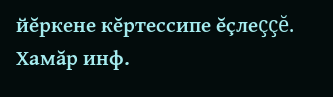йĕркене кĕртессипе ĕçлеççĕ.
Хамăр инф.